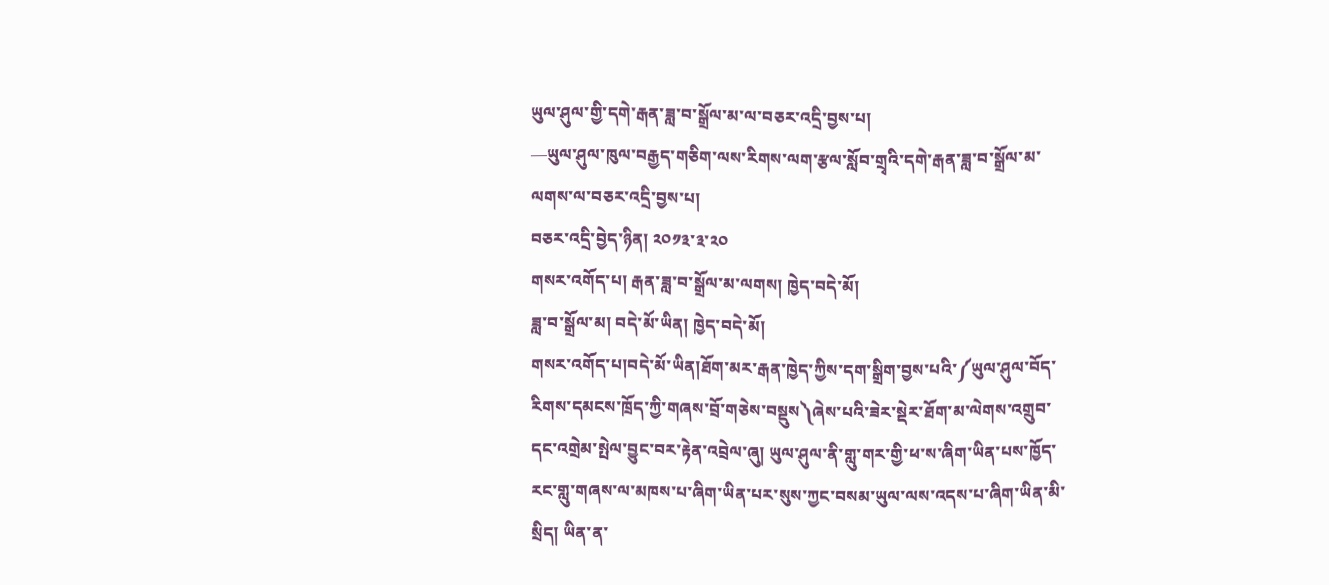ཡུལ་ཤུལ་གྱི་དགེ་རྒན་ཟླ་བ་སྒྲོལ་མ་ལ་བཅར་འདྲི་བྱས་པ།
—ཡུལ་ཤུལ་ཁུལ་བརྒྱད་གཅིག་ལས་རིགས་ལག་རྩལ་སློབ་གྲྭའི་དགེ་རྒན་ཟླ་བ་སྒྲོལ་མ་ལགས་ལ་བཅར་འདྲི་བྱས་པ།
བཅར་འདྲི་བྱེད་ཉིན། ༢༠༡༣་༣་༢༠
གསར་འགོད་པ། རྒན་ཟླ་བ་སྒྲོལ་མ་ལགས། ཁྱེད་བདེ་མོ།
ཟླ་བ་སྒྲོལ་མ། བདེ་མོ་ཡིན། ཁྱེད་བདེ་མོ།
གསར་འགོད་པ།བདེ་མོ་ཡིན།ཐོག་མར་རྒན་ཁྱེད་ཀྱིས་དག་སྒྲིག་བྱས་པའི་༼ཡུལ་ཤུལ་བོད་རིགས་དམངས་ཁྲོད་ཀྱི་གཞས་བྲོ་གཅེས་བསྡུས༽ཞེས་པའི་ཟེར་སྡེར་ཐོག་མ་ལེགས་འགྲུབ་དང་འགྲེམ་སྤེལ་བྱུང་བར་རྟེན་འབྲེལ་ཞུ། ཡུལ་ཤུལ་ནི་གླུ་གར་གྱི་ཕ་ས་ཞིག་ཡིན་པས་ཁྱོད་རང་གླུ་གཞས་ལ་མཁས་པ་ཞིག་ཡིན་པར་སུས་ཀྱང་བསམ་ཡུལ་ལས་འདས་པ་ཞིག་ཡིན་མི་སྲིད། ཡིན་ན་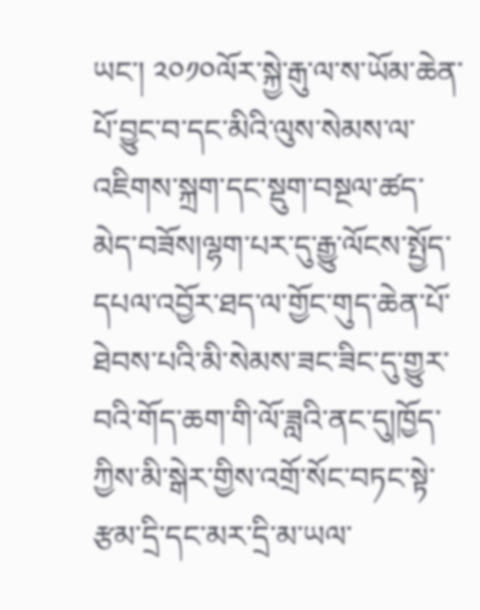ཡང་། ༢༠༡༠ལོར་སྐྱེ་རྒུ་ལ་ས་ཡོམ་ཆེན་པོ་བྱུང་བ་དང་མིའི་ལུས་སེམས་ལ་འཇིགས་སྐྲག་དང་སྡུག་བསྔལ་ཚད་མེད་བཟོས།ལྷག་པར་དུ་རྒྱུ་ལོངས་སྤྱོད་དཔལ་འབྱོར་ཐད་ལ་གྱོང་གུད་ཆེན་པོ་ཐེབས་པའི་མི་སེམས་ཟང་ཟིང་དུ་གྱུར་བའི་གོད་ཆག་གི་ལོ་ཟླའི་ནང་དུ།ཁྱོད་ཀྱིས་མི་སྒེར་གྱིས་འགྲོ་སོང་བཏང་སྟེ་རྩམ་དྲི་དང་མར་དྲི་མ་ཡལ་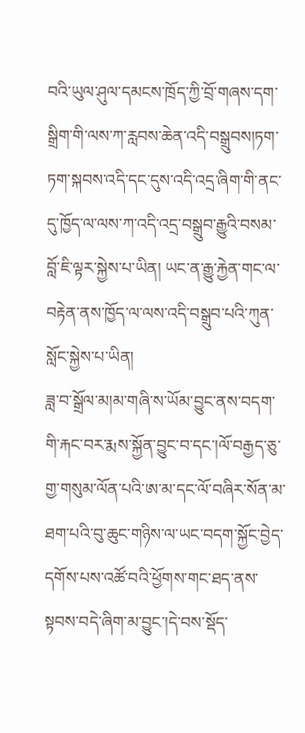བའི་ཡུལ་ཤུལ་དམངས་ཁྲོད་ཀྱི་བྲོ་གཞས་དག་སྒྲིག་གི་ལས་ཀ་རླབས་ཆེན་འདི་བསྒྲུབས།ཏག་ཏག་སྐབས་འདི་དང་དུས་འདི་འདྲ་ཞིག་གི་ནང་དུ་ཁྱོད་ལ་ལས་ཀ་འདི་འདྲ་བསྒྲུབ་རྒྱུའི་བསམ་བློ་ཇི་ལྟར་སྐྱེས་པ་ཡིན། ཡང་ན་རྒྱུ་རྐྱེན་གང་ལ་བརྟེན་ནས་ཁྱོད་ལ་ལས་འདི་བསྒྲུབ་པའི་ཀུན་སློང་སྐྱེས་པ་ཡིན།
ཟླ་བ་སྒྲོལ་མ།མ་གཞི་ས་ཡོམ་བྱུང་ནས་བདག་གི་རྐང་བར་རྨས་སྐྱོན་བྱུང་བ་དང་།ལོ་བརྒྱད་ཅུ་གྱ་གསུམ་ལོན་པའི་ཨ་མ་དང་ལོ་བཞིར་སོན་མ་ཐག་པའི་བུ་ཆུང་གཉིས་ལ་ཡང་བདག་སྐྱོང་བྱེད་དགོས་པས་འཚོ་བའི་ཕྱོགས་གང་ཐད་ནས་སྟབས་བདེ་ཞིག་མ་བྱུང་།དེ་བས་སྡོད་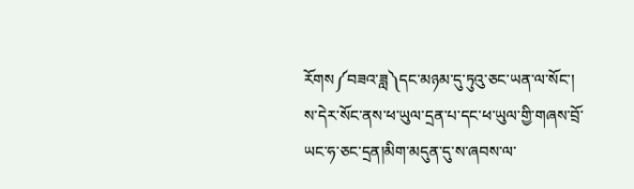རོགས༼བཟའ་ཟླ༽དང་མཉམ་དུ་ཏུའུ་ཅང་ཡན་ལ་སོང་། ས་དེར་སོང་ནས་ཕ་ཡུལ་དྲན་པ་དང་ཕ་ཡུལ་གྱི་གཞས་བྲོ་ཡང་ཧ་ཅང་དྲན།མིག་མདུན་དུ་ས་ཞབས་ལ་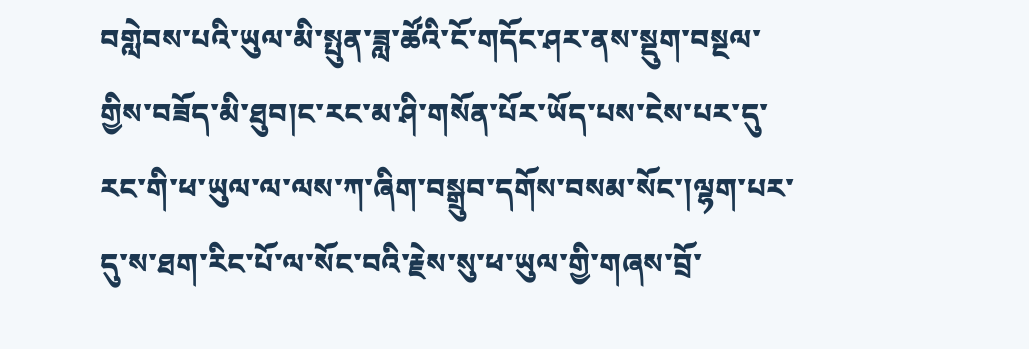བགླེབས་པའི་ཡུལ་མི་སྤུན་ཟླ་ཚོའི་ངོ་གདོང་ཤར་ནས་སྡུག་བསྔལ་གྱིས་བཟོད་མི་ཐུབ།ང་རང་མ་ཤི་གསོན་པོར་ཡོད་པས་ངེས་པར་དུ་རང་གི་ཕ་ཡུལ་ལ་ལས་ཀ་ཞིག་བསྒྲུབ་དགོས་བསམ་སོང་།ལྷག་པར་དུ་ས་ཐག་རིང་པོ་ལ་སོང་བའི་རྗེས་སུ་ཕ་ཡུལ་གྱི་གཞས་བྲོ་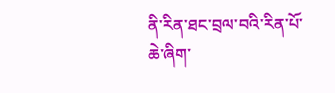ནི་རིན་ཐང་བྲལ་བའི་རིན་པོ་ཆེ་ཞིག་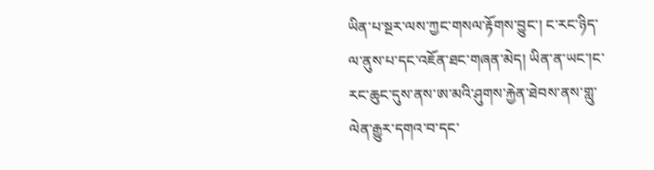ཡིན་པ་སྔར་ལས་ཀྱང་གསལ་རྟོགས་བྱུང་། ང་རང་ཉིད་ལ་ནུས་པ་དང་འཇོན་ཐང་གཞན་མེད། ཡིན་ན་ཡང་།ང་རང་ཆུང་དུས་ནས་ཨ་མའི་ཤུགས་རྐྱེན་ཐེབས་ནས་གླུ་ལེན་རྒྱུར་དགའ་བ་དང་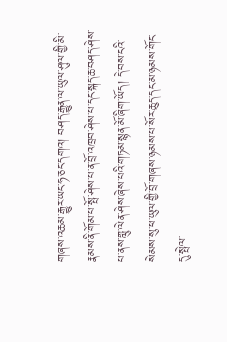གཞས་འཆམ་རྒྱུར་ཡང་ཧ་ཅང་དགའ། བཤད་རྒྱུན་ལ་ཡུལ་ཤུལ་གྱི་མི་རྣམས་ནི་གོམ་པ་སྤོ་ཤེས་པ་ན་བྲོ་འཁྲབ་ཤེས་པ་དང་སྐད་ཆ་བཤད་ཤེས་པ་ནས་གླུ་ལེན་ཤེས་ཞེས་པའི་གཏམ་སྙན་མོ་ཞིག་ཡོད། དེ་བས་ངའི་སེམས་སུ་ཕ་ཡུལ་གྱི་བྲོ་གཞས་ཉམས་པ་སོར་ཆུད་དང་མ་ཉམས་གོང་དུ་སྤེལ་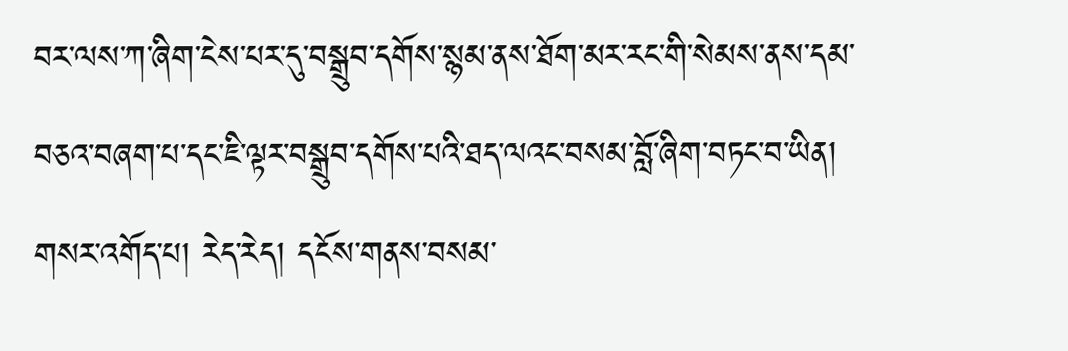བར་ལས་ཀ་ཞིག་ངེས་པར་དུ་བསྒྲུབ་དགོས་སྙམ་ནས་ཐོག་མར་རང་གི་སེམས་ནས་དམ་བཅའ་བཞག་པ་དང་ཇི་ལྟར་བསྒྲུབ་དགོས་པའི་ཐད་ལའང་བསམ་བློ་ཞིག་བཏང་བ་ཡིན།
གསར་འགོད་པ། རེད་རེད། དངོས་གནས་བསམ་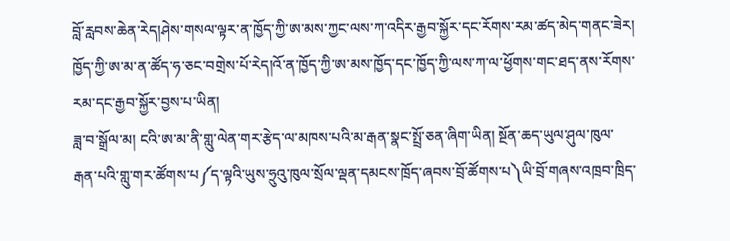བློ་རླབས་ཆེན་རེད།ཤེས་གསལ་ལྟར་ན་ཁྱོད་ཀྱི་ཨ་མས་ཀྱང་ལས་ཀ་འདིར་རྒྱབ་སྐྱོར་དང་རོགས་རམ་ཚད་མེད་གནང་ཟེར། ཁྱོད་ཀྱི་ཨ་མ་ན་ཚོད་ཧ་ཅང་བགྲེས་པོ་རེད།འོ་ན་ཁྱོད་ཀྱི་ཨ་མས་ཁྱོད་དང་ཁྱོད་ཀྱི་ལས་ཀ་ལ་ཕྱོགས་གང་ཐད་ནས་རོགས་རམ་དང་རྒྱབ་སྐྱོར་བྱས་པ་ཡིན།
ཟླ་བ་སྒྲོལ་མ། ངའི་ཨ་མ་ནི་གླུ་ལེན་གར་རྩེད་ལ་མཁས་པའི་མ་རྒན་སྣང་སྤྲོ་ཅན་ཞིག་ཡིན། སྔོན་ཆད་ཡུལ་ཤུལ་ཁུལ་རྒན་པའི་གླུ་གར་ཚོགས་པ༼ད་ལྟའི་ཡུས་ཧྲུའུ་ཁུལ་སྲོལ་ལྡན་དམངས་ཁྲོད་ཞབས་བྲོ་ཚོགས་པ༽ཡི་བྲོ་གཞས་འཁྲབ་ཁྲིད་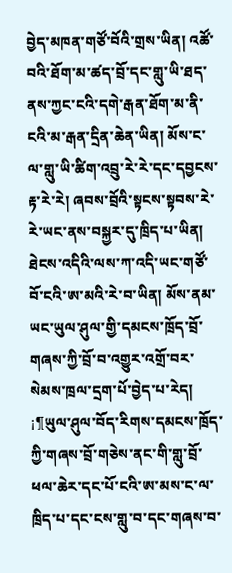བྱེད་མཁན་གཙོ་བོའི་གྲས་ཡིན། འཚོ་བའི་ཐོག་མ་ཚད་བྲོ་དང་གླུ་ཡི་ཐད་ནས་ཀྱང་ངའི་དགེ་རྒན་ཐོག་མ་ནི་ངའི་མ་རྒན་དྲིན་ཆེན་ཡིན། མོས་ང་ལ་གླུ་ཡི་ཚིག་འབྲུ་རེ་རེ་དང་དབྱངས་རྟ་རེ་རེ། ཞབས་བྲོའི་སྟངས་སྟབས་རེ་རེ་ཡང་ནས་བསྐྱར་དུ་ཁྲིད་པ་ཡིན། ཐེངས་འདིའི་ལས་ཀ་འདི་ཡང་གཙོ་བོ་ངའི་ཨ་མའི་རེ་བ་ཡིན། མོས་ནམ་ཡང་ཡུལ་ཤུལ་གྱི་དམངས་ཁྲོད་བྲོ་གཞས་ཀྱི་བྲོ་བ་འགྱུར་འགྲོ་བར་སེམས་ཁྲལ་དྲག་པོ་བྱེད་པ་རེད། ¡¶ཡུལ་ཤུལ་བོད་རིགས་དམངས་ཁྲོད་ཀྱི་གཞས་བྲོ་གཅེས་ནང་གི་གླུ་བྲོ་ཕལ་ཆེར་དང་པོ་ངའི་ཨ་མས་ང་ལ་ཁྲིད་པ་དང་ངས་གླུ་བ་དང་གཞས་བ་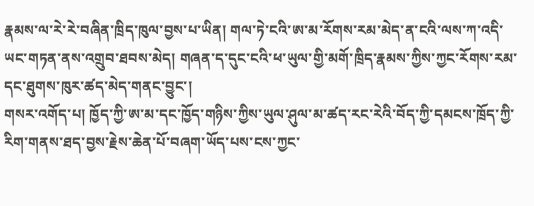རྣམས་ལ་རེ་རེ་བཞིན་ཁྲིད་ཁུལ་བྱས་པ་ཡིན། གལ་ཏེ་ངའི་ཨ་མ་རོགས་རམ་མེད་ན་ངའི་ལས་ཀ་འདི་ཡང་གཏན་ནས་འགྲུབ་ཐབས་མེད། གཞན་ད་དུང་ངའི་ཕ་ཡུལ་གྱི་མགོ་ཁྲིད་རྣམས་ཀྱིས་ཀྱང་རོགས་རམ་དང་ཐུགས་ཁུར་ཚད་མེད་གནང་བྱུང་།
གསར་འགོད་པ། ཁྱོད་ཀྱི་ཨ་མ་དང་ཁྱོད་གཉིས་ཀྱིས་ཡུལ་ཤུལ་མ་ཚད་རང་རེའི་བོད་ཀྱི་དམངས་ཁྲོད་ཀྱི་རིག་གནས་ཐད་བྱས་རྗེས་ཆེན་པོ་བཞག་ཡོད་པས་ངས་ཀྱང་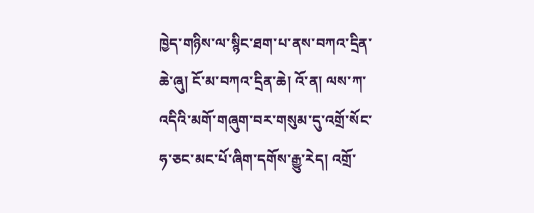ཁྱེད་གཉིས་ལ་སྙིང་ཐག་པ་ནས་བཀའ་དྲིན་ཆེ་ཞུ། ངོ་མ་བཀའ་དྲིན་ཆེ། འོ་ན། ལས་ཀ་འདིའི་མགོ་གཞུག་བར་གསུམ་དུ་འགྲོ་སོང་ཧ་ཅང་མང་པོ་ཞིག་དགོས་རྒྱུ་རེད། འགྲོ་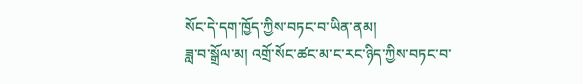སོང་དེ་དག་ཁྱོད་ཀྱིས་བཏང་བ་ཡིན་ནམ།
ཟླ་བ་སྒྲོལ་མ། འགྲོ་སོང་ཚང་མ་ང་རང་ཉིད་ཀྱིས་བཏང་བ་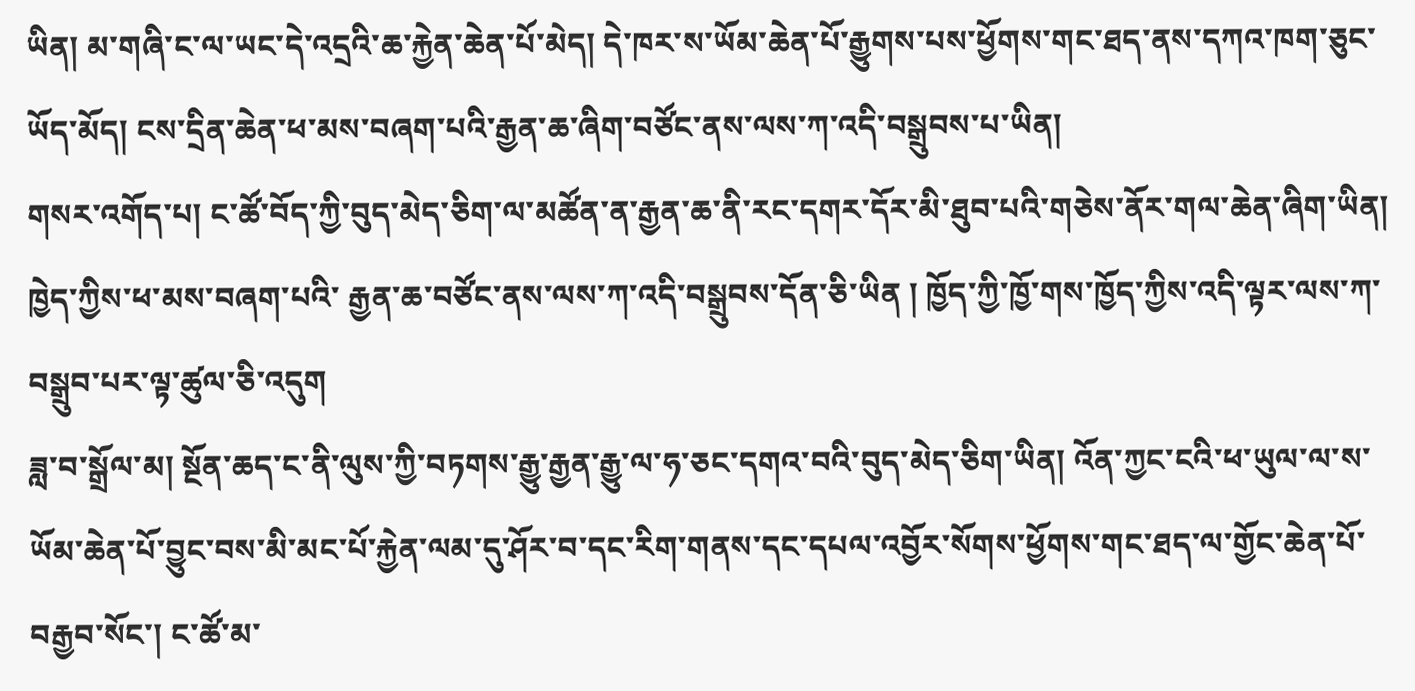ཡིན། མ་གཞི་ང་ལ་ཡང་དེ་འདྲའི་ཆ་རྐྱེན་ཆེན་པོ་མེད། དེ་ཁར་ས་ཡོམ་ཆེན་པོ་རྒྱུགས་པས་ཕྱོགས་གང་ཐད་ནས་དཀའ་ཁག་ཅུང་ཡོད་མོད། ངས་དྲིན་ཆེན་ཕ་མས་བཞག་པའི་རྒྱན་ཆ་ཞིག་བཙོང་ནས་ལས་ཀ་འདི་བསྒྲུབས་པ་ཡིན།
གསར་འགོད་པ། ང་ཚོ་བོད་ཀྱི་བུད་མེད་ཅིག་ལ་མཚོན་ན་རྒྱན་ཆ་ནི་རང་དགར་དོར་མི་ཐུབ་པའི་གཅེས་ནོར་གལ་ཆེན་ཞིག་ཡིན། ཁྱེད་ཀྱིས་ཕ་མས་བཞག་པའི་ རྒྱན་ཆ་བཙོང་ནས་ལས་ཀ་འདི་བསྒྲུབས་དོན་ཅི་ཡིན ། ཁྱོད་ཀྱི་ཁྱོ་གས་ཁྱོད་ཀྱིས་འདི་ལྟར་ལས་ཀ་བསྒྲུབ་པར་ལྟ་ཚུལ་ཅི་འདུག
ཟླ་བ་སྒྲོལ་མ། སྔོན་ཆད་ང་ནི་ལུས་ཀྱི་བཏགས་རྒྱུ་རྒྱན་རྒྱུ་ལ་ཧ་ཅང་དགའ་བའི་བུད་མེད་ཅིག་ཡིན། འོན་ཀྱང་ངའི་ཕ་ཡུལ་ལ་ས་ཡོམ་ཆེན་པོ་བྱུང་བས་མི་མང་པོ་རྐྱེན་ལམ་དུ་ཤོར་བ་དང་རིག་གནས་དང་དཔལ་འབྱོར་སོགས་ཕྱོགས་གང་ཐད་ལ་གྱོང་ཆེན་པོ་བརྒྱབ་སོང་། ང་ཚོ་མ་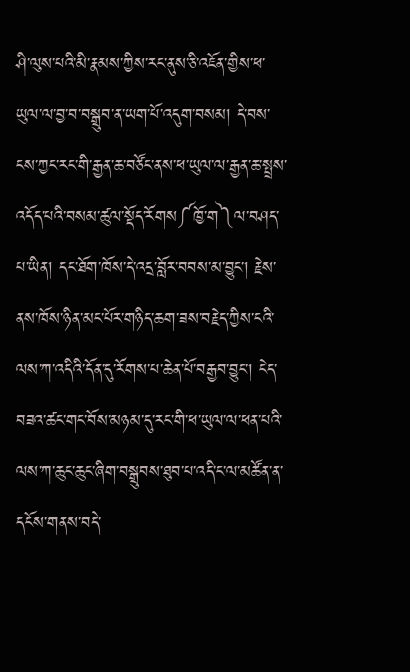ཤི་ལུས་པའི་མི་རྣམས་ཀྱིས་རང་ནུས་ཅི་འཇོན་གྱིས་ཕ་ཡུལ་ལ་བྱ་བ་བསྒྲུབ་ན་ཡག་པོ་འདུག་བསམ། དེ་བས་ངས་ཀྱང་རང་གི་རྒྱན་ཆ་བཙོང་ནས་ཕ་ཡུལ་ལ་རྒྱན་ཆ་སྤྲས་འདོད་པའི་བསམ་ཚུལ་སྡོད་རོགས༼ཁྱོ་ག༽ལ་བཤད་པ་ཡིན། དང་ཐོག་ཁོས་དེ་འདྲ་བློར་བབས་མ་བྱུང་། རྗེས་ནས་ཁོས་ཉིན་མང་པོར་གཉིད་ཆག་ཟས་བརྗེད་ཀྱིས་ངའི་ལས་ཀ་འདིའི་དོན་དུ་རོགས་པ་ཆེན་པོ་བརྒྱབ་བྱུང་། ངེད་བཟའ་ཚང་གང་བོས་མཉམ་དུ་རང་གི་ཕ་ཡུལ་ལ་ཕན་པའི་ལས་ཀ་ཆུང་ཆུང་ཞིག་བསྒྲུབས་ཐུབ་པ་འདི་ང་ལ་མཚོན་ན་དངོས་གནས་བདེ་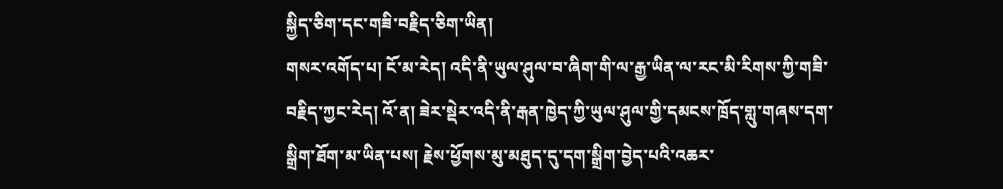སྐྱིད་ཅིག་དང་གཟི་བརྗིད་ཅིག་ཡིན།
གསར་འགོད་པ། ངོ་མ་རེད། འདི་ནི་ཡུལ་ཤུལ་བ་ཞིག་གི་ལ་རྒྱ་ཡིན་ལ་རང་མི་རིགས་ཀྱི་གཟི་བརྗིད་ཀྱང་རེད། འོ་ན། ཟེར་སྡེར་འདི་ནི་རྒན་ཁྱེད་ཀྱི་ཡུལ་ཤུལ་གྱི་དམངས་ཁྲོད་གླུ་གཞས་དག་སྒྲིག་ཐོག་མ་ཡིན་པས། རྗེས་ཕྱོགས་མུ་མཐུད་དུ་དག་སྒྲིག་བྱེད་པའི་འཆར་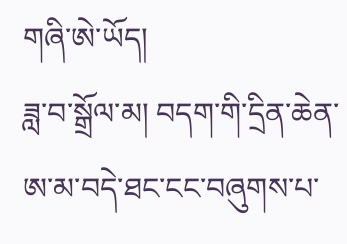གཞི་ཨེ་ཡོད།
ཟླ་བ་སྒྲོལ་མ། བདག་གི་དྲིན་ཆེན་ཨ་མ་བདེ་ཐང་ངང་བཞུགས་པ་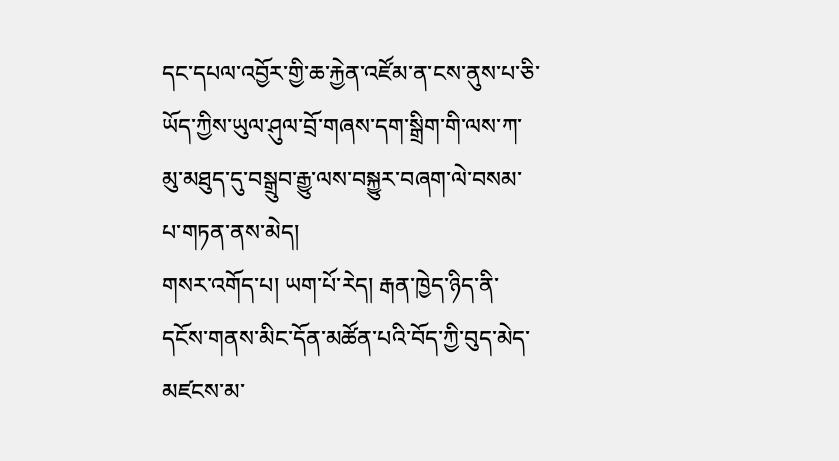དང་དཔལ་འབྱོར་གྱི་ཆ་རྐྱེན་འཛོམ་ན་ངས་ནུས་པ་ཅི་ཡོད་ཀྱིས་ཡུལ་ཤུལ་བྲོ་གཞས་དག་སྒྲིག་གི་ལས་ཀ་མུ་མཐུད་དུ་བསྒྲུབ་རྒྱུ་ལས་བསྐྱུར་བཞག་ལེ་བསམ་པ་གཏན་ནས་མེད།
གསར་འགོད་པ། ཡག་པོ་རེད། རྒན་ཁྱེད་ཉིད་ནི་དངོས་གནས་མིང་དོན་མཚོན་པའི་བོད་ཀྱི་བུད་མེད་མཛངས་མ་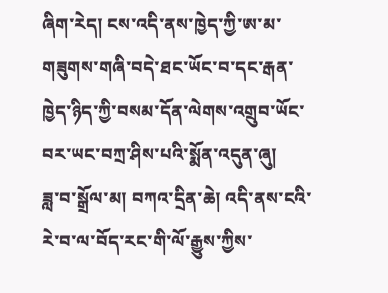ཞིག་རེད། ངས་འདི་ནས་ཁྱེད་ཀྱི་ཨ་མ་གཟུགས་གཞི་བདེ་ཐང་ཡོང་བ་དང་རྒན་ཁྱེད་ཉིད་ཀྱི་བསམ་དོན་ལེགས་འགྲུབ་ཡོང་བར་ཡང་བཀྲ་ཤིས་པའི་སྨོན་འདུན་ཞུ།
ཟླ་བ་སྒྲོལ་མ། བཀའ་དྲིན་ཆེ། འདི་ནས་ངའི་རེ་བ་ལ་བོད་རང་གི་ལོ་རྒྱུས་ཀྱིས་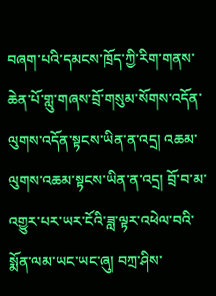བཞག་པའི་དམངས་ཁྲོད་ཀྱི་རིག་གནས་ཆེན་པོ་གླུ་གཞས་བྲོ་གསུམ་སོགས་འདོན་ལུགས་འདོན་སྟངས་ཡིན་ན་འདྲ། འཆམ་ལུགས་འཆམ་སྟངས་ཡིན་ན་འདྲ། བྲོ་བ་མ་འགྱུར་པར་ཡར་ངོའི་ཟླ་ལྟར་འཕེལ་བའི་སྨོན་ལམ་ཡང་ཡང་ཞུ། བཀྲ་ཤིས་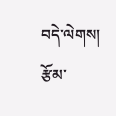བདེ་ལེགས།
རྩོམ་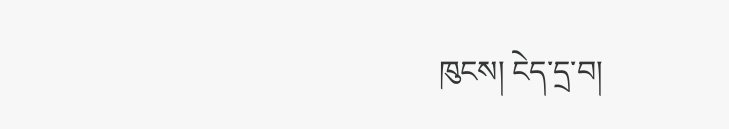ཁུངས། ངེད་དྲ་བ།